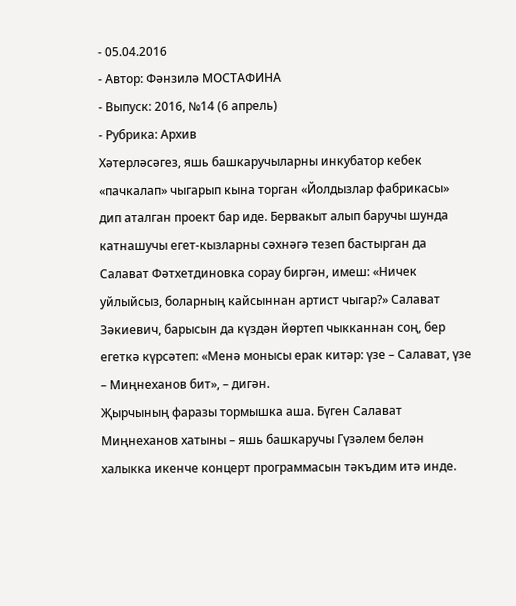- 05.04.2016
- Автор: Фәнзилә МОСТАФИНА
- Выпуск: 2016, №14 (6 апрель)
- Рубрика: Архив
Хәтерләсәгез, яшь башкаручыларны инкубатор кебек «пачкалап» чыгарып кына торган «Йолдызлар фабрикасы» дип аталган проект бар иде. Бервакыт алып баручы шунда катнашучы егет-кызларны сәхнәгә тезеп бастырган да Салават Фәтхетдиновка сорау биргән, имеш: «Ничек уйлыйсыз, боларның кайсыннан артист чыгар?» Салават Зәкиевич, барысын да күздән йөртеп чыкканнан соң, бер егеткә күрсәтеп: «Менә монысы ерак китәр: үзе – Салават, үзе – Миңнеханов бит», – дигән.
Җырчының фаразы тормышка аша. Бүген Салават Миңнеханов хатыны – яшь башкаручы Гүзәлем белән халыкка икенче концерт программасын тәкъдим итә инде.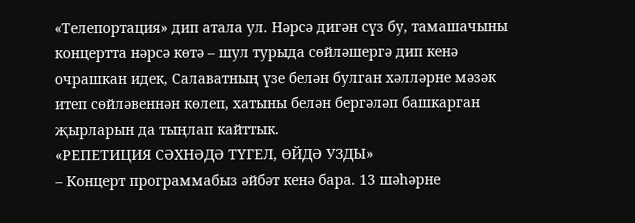«Телепортация» дип атала ул. Нәрсә дигән сүз бу, тамашачыны концертта нәрсә көтә – шул турыда сөйләшергә дип кенә очрашкан идек, Салаватның үзе белән булган хәлләрне мәзәк итеп сөйләвеннән көлеп, хатыны белән бергәләп башкарган җырларын да тыңлап кайттык.
«РЕПЕТИЦИЯ СӘХНӘДӘ ТҮГЕЛ, ӨЙДӘ УЗДЫ»
– Концерт программабыз әйбәт кенә бара. 13 шәһәрне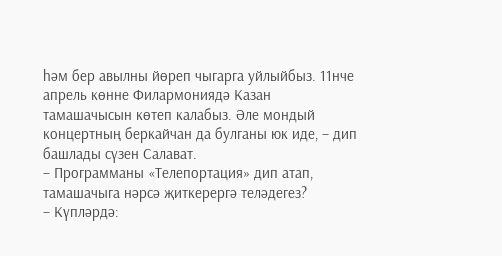һәм бер авылны йөреп чыгарга уйлыйбыз. 11нче апрель көнне Филармониядә Казан тамашачысын көтеп калабыз. Әле мондый концертның беркайчан да булганы юк иде, – дип башлады сүзен Салават.
– Программаны «Телепортация» дип атап, тамашачыга нәрсә җиткерергә теләдегез?
– Күпләрдә: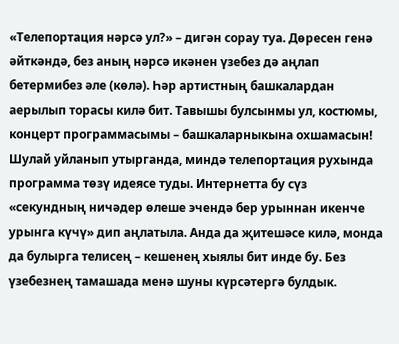«Телепортация нәрсә ул?» – дигән сорау туа. Дөресен генә әйткәндә, без аның нәрсә икәнен үзебез дә аңлап бетермибез әле (көлә). Һәр артистның башкалардан аерылып торасы килә бит. Тавышы булсынмы ул, костюмы, концерт программасымы – башкаларныкына охшамасын! Шулай уйланып утырганда, миндә телепортация рухында программа төзү идеясе туды. Интернетта бу сүз «секундның ничәдер өлеше эчендә бер урыннан икенче урынга күчү» дип аңлатыла. Анда да җитешәсе килә, монда да булырга телисең – кешенең хыялы бит инде бу. Без үзебезнең тамашада менә шуны күрсәтергә булдык.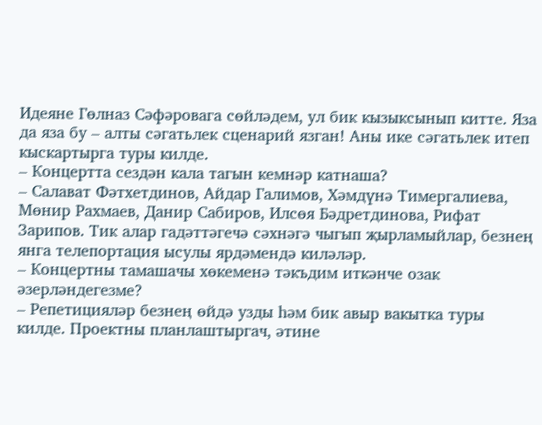Идеяне Гөлназ Сәфәровага сөйләдем, ул бик кызыксынып китте. Яза да яза бу – алты сәгатьлек сценарий язган! Аны ике сәгатьлек итеп кыскартырга туры килде.
– Концертта сездән кала тагын кемнәр катнаша?
– Салават Фәтхетдинов, Айдар Галимов, Хәмдүнә Тимергалиева, Мөнир Рахмаев, Данир Сабиров, Илсөя Бәдретдинова, Рифат Зарипов. Тик алар гадәттәгечә сәхнәгә чыгып җырламыйлар, безнең янга телепортация ысулы ярдәмендә киләләр.
– Концертны тамашачы хөкеменә тәкъдим иткәнче озак әзерләндегезме?
– Репетицияләр безнең өйдә узды һәм бик авыр вакытка туры килде. Проектны планлаштыргач, әтине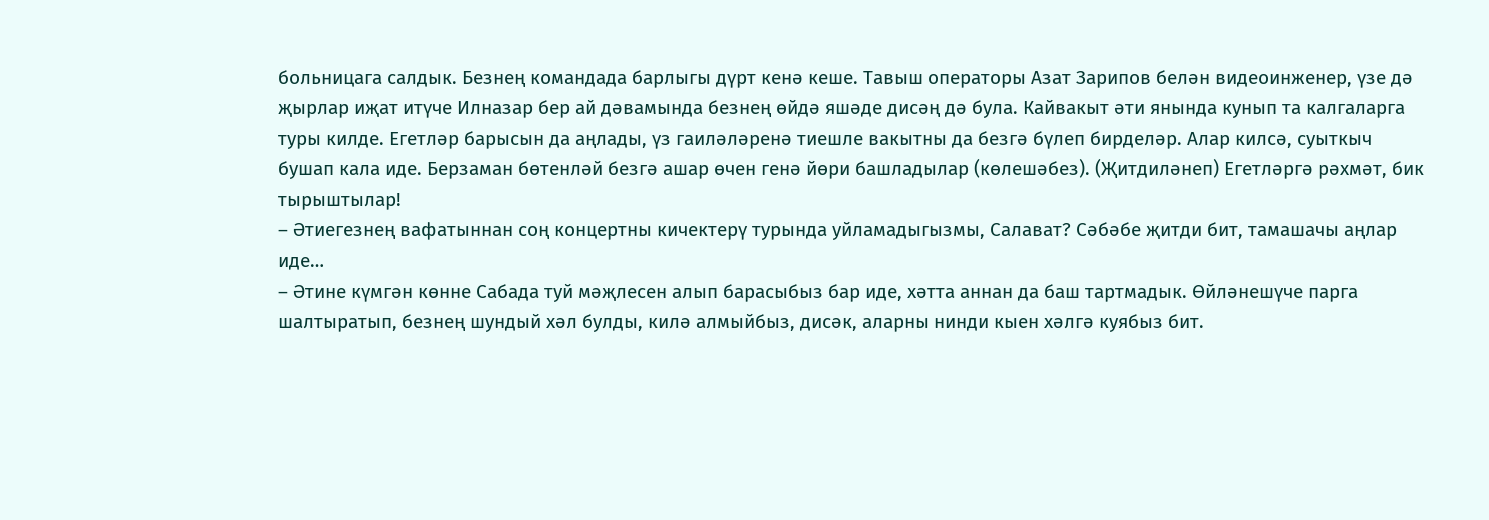больницага салдык. Безнең командада барлыгы дүрт кенә кеше. Тавыш операторы Азат Зарипов белән видеоинженер, үзе дә җырлар иҗат итүче Илназар бер ай дәвамында безнең өйдә яшәде дисәң дә була. Кайвакыт әти янында кунып та калгаларга туры килде. Егетләр барысын да аңлады, үз гаиләләренә тиешле вакытны да безгә бүлеп бирделәр. Алар килсә, суыткыч бушап кала иде. Берзаман бөтенләй безгә ашар өчен генә йөри башладылар (көлешәбез). (Җитдиләнеп) Егетләргә рәхмәт, бик тырыштылар!
– Әтиегезнең вафатыннан соң концертны кичектерү турында уйламадыгызмы, Салават? Сәбәбе җитди бит, тамашачы аңлар иде…
– Әтине күмгән көнне Сабада туй мәҗлесен алып барасыбыз бар иде, хәтта аннан да баш тартмадык. Өйләнешүче парга шалтыратып, безнең шундый хәл булды, килә алмыйбыз, дисәк, аларны нинди кыен хәлгә куябыз бит.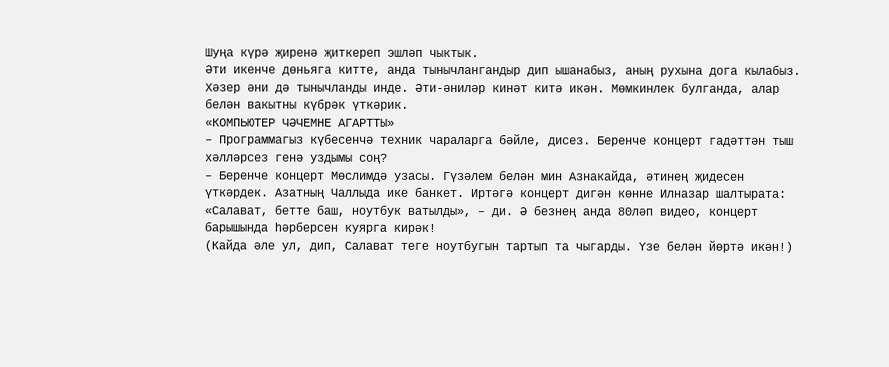Шуңа күрә җиренә җиткереп эшләп чыктык.
Әти икенче дөньяга китте, анда тынычлангандыр дип ышанабыз, аның рухына дога кылабыз. Хәзер әни дә тынычланды инде. Әти-әниләр кинәт китә икән. Мөмкинлек булганда, алар белән вакытны күбрәк үткәрик.
«КОМПЬЮТЕР ЧӘЧЕМНЕ АГАРТТЫ»
– Программагыз күбесенчә техник чараларга бәйле, дисез. Беренче концерт гадәттән тыш хәлләрсез генә уздымы соң?
– Беренче концерт Мөслимдә узасы. Гүзәлем белән мин Азнакайда, әтинең җидесен үткәрдек. Азатның Чаллыда ике банкет. Иртәгә концерт дигән көнне Илназар шалтырата: «Салават, бетте баш, ноутбук ватылды», – ди. Ә безнең анда 80ләп видео, концерт барышында һәрберсен куярга кирәк!
(Кайда әле ул, дип, Салават теге ноутбугын тартып та чыгарды. Үзе белән йөртә икән!)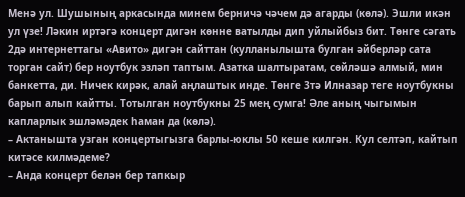Менә ул. Шушының аркасында минем берничә чәчем дә агарды (көлә). Эшли икән ул үзе! Ләкин иртәгә концерт дигән көнне ватылды дип уйлыйбыз бит. Төнге сәгать 2дә интернеттагы «Авито» дигән сайттан (кулланылышта булган әйберләр сата торган сайт) бер ноутбук эзләп таптым. Азатка шалтыратам, сөйләшә алмый, мин банкетта, ди. Ничек кирәк, алай аңлаштык инде. Төнге 3тә Илназар теге ноутбукны барып алып кайтты. Тотылган ноутбукны 25 мең сумга! Әле аның чыгымын капларлык эшләмәдек һаман да (көлә).
– Актанышта узган концертыгызга барлы-юклы 50 кеше килгән. Кул селтәп, кайтып китәсе килмәдеме?
– Анда концерт белән бер тапкыр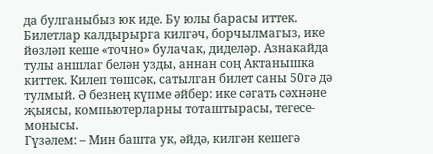да булганыбыз юк иде. Бу юлы барасы иттек. Билетлар калдырырга килгәч, борчылмагыз, ике йөзләп кеше «точно» булачак, диделәр. Азнакайда тулы аншлаг белән узды, аннан соң Актанышка киттек. Килеп төшсәк, сатылган билет саны 50гә дә тулмый. Ә безнең күпме әйбер: ике сәгать сәхнәне җыясы, компьютерларны тоташтырасы, тегесе-монысы.
Гүзәлем: – Мин башта ук, әйдә, килгән кешегә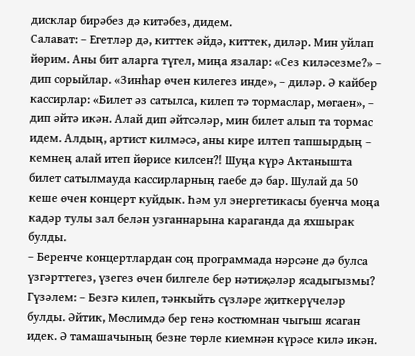дисклар бирәбез дә китәбез, дидем.
Салават: – Егетләр дә, киттек әйдә, киттек, диләр. Мин уйлап йөрим. Аны бит аларга түгел, миңа язалар: «Сез киләсезме?» – дип сорыйлар. «Зинһар өчен килегез инде», – диләр. Ә кайбер кассирлар: «Билет әз сатылса, килеп тә тормаслар, мөгаен», – дип әйтә икән. Алай дип әйтсәләр, мин билет алып та тормас идем. Алдың, артист килмәсә, аны кире илтеп тапшырдың – кемнең алай итеп йөрисе килсен?! Шуңа күрә Актанышта билет сатылмауда кассирларның гаебе дә бар. Шулай да 50 кеше өчен концерт куйдык. Һәм ул энергетикасы буенча моңа кадәр тулы зал белән узганнарына караганда да яхшырак булды.
– Беренче концертлардан соң программада нәрсәне дә булса үзгәрттегез, үзегез өчен билгеле бер нәтиҗәләр ясадыгызмы?
Гүзәлем: – Безгә килеп, тәнкыйть сүзләре җиткерүчеләр булды. Әйтик, Мөслимдә бер генә костюмнан чыгыш ясаган идек. Ә тамашачының безне төрле киемнән күрәсе килә икән.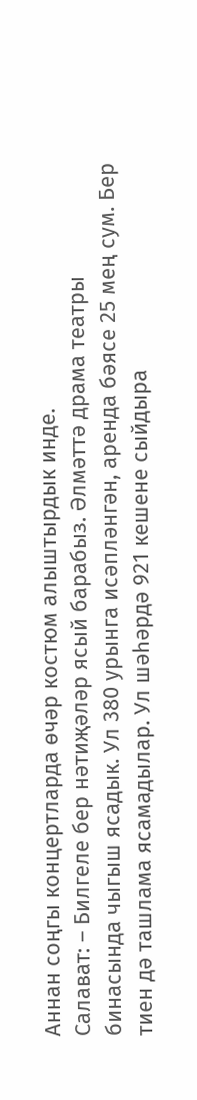Аннан соңгы концертларда өчәр костюм алыштырдык инде.
Салават: – Билгеле бер нәтиҗәләр ясый барабыз. Әлмәттә драма театры бинасында чыгыш ясадык. Ул 380 урынга исәпләнгән, аренда бәясе 25 мең сум. Бер тиен дә ташлама ясамадылар. Ул шәһәрдә 921 кешене сыйдыра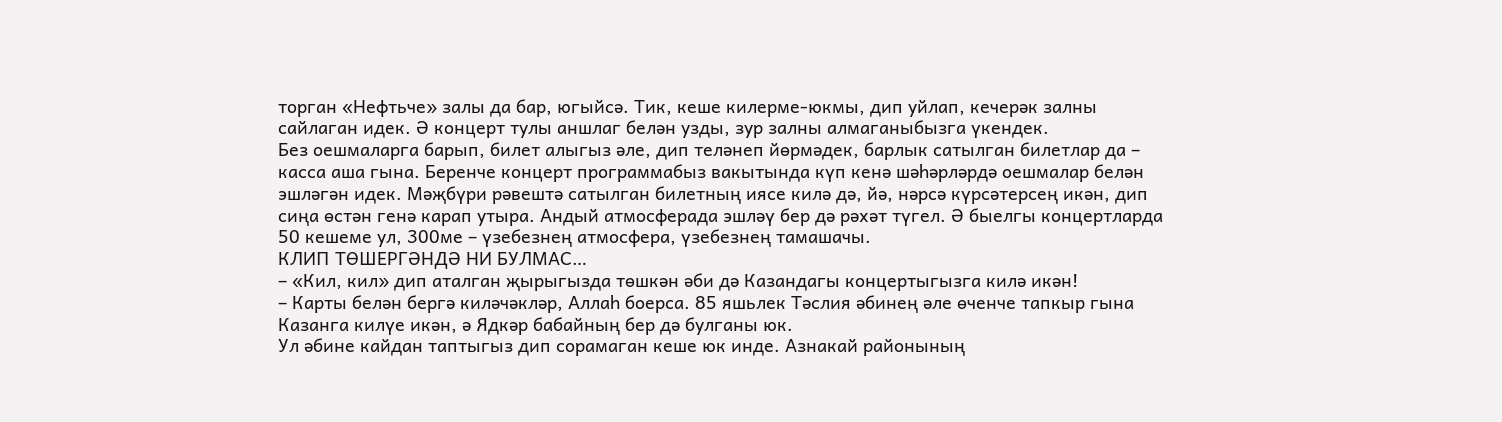торган «Нефтьче» залы да бар, югыйсә. Тик, кеше килерме-юкмы, дип уйлап, кечерәк залны сайлаган идек. Ә концерт тулы аншлаг белән узды, зур залны алмаганыбызга үкендек.
Без оешмаларга барып, билет алыгыз әле, дип теләнеп йөрмәдек, барлык сатылган билетлар да – касса аша гына. Беренче концерт программабыз вакытында күп кенә шәһәрләрдә оешмалар белән эшләгән идек. Мәҗбүри рәвештә сатылган билетның иясе килә дә, йә, нәрсә күрсәтерсең икән, дип сиңа өстән генә карап утыра. Андый атмосферада эшләү бер дә рәхәт түгел. Ә быелгы концертларда 50 кешеме ул, 300ме – үзебезнең атмосфера, үзебезнең тамашачы.
КЛИП ТӨШЕРГӘНДӘ НИ БУЛМАС…
– «Кил, кил» дип аталган җырыгызда төшкән әби дә Казандагы концертыгызга килә икән!
– Карты белән бергә киләчәкләр, Аллаһ боерса. 85 яшьлек Тәслия әбинең әле өченче тапкыр гына Казанга килүе икән, ә Ядкәр бабайның бер дә булганы юк.
Ул әбине кайдан таптыгыз дип сорамаган кеше юк инде. Азнакай районының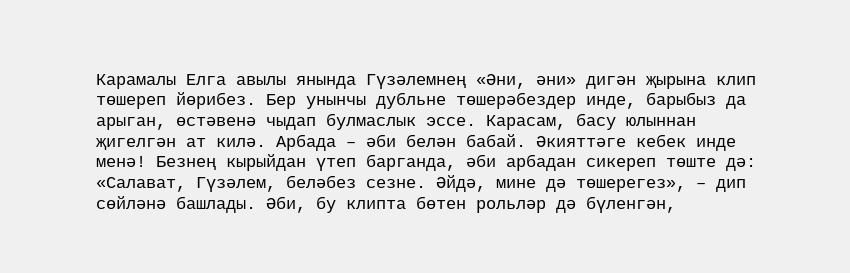Карамалы Елга авылы янында Гүзәлемнең «Әни, әни» дигән җырына клип төшереп йөрибез. Бер унынчы дубльне төшерәбездер инде, барыбыз да арыган, өстәвенә чыдап булмаслык эссе. Карасам, басу юлыннан җигелгән ат килә. Арбада – әби белән бабай. Әкияттәге кебек инде менә! Безнең кырыйдан үтеп барганда, әби арбадан сикереп төште дә: «Салават, Гүзәлем, беләбез сезне. Әйдә, мине дә төшерегез», – дип сөйләнә башлады. Әби, бу клипта бөтен рольләр дә бүленгән,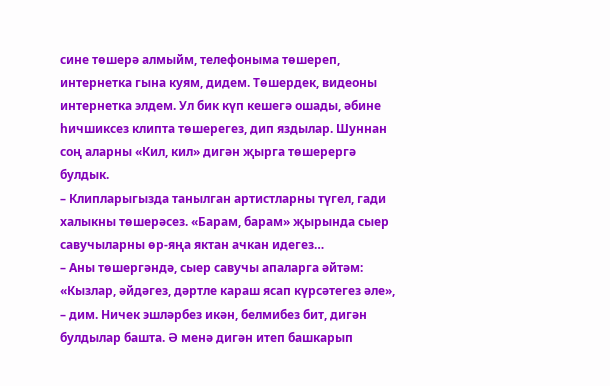сине төшерә алмыйм, телефоныма төшереп, интернетка гына куям, дидем. Төшердек, видеоны интернетка элдем. Ул бик күп кешегә ошады, әбине һичшиксез клипта төшерегез, дип яздылар. Шуннан соң аларны «Кил, кил» дигән җырга төшерергә булдык.
– Клипларыгызда танылган артистларны түгел, гади халыкны төшерәсез. «Барам, барам» җырында сыер савучыларны өр-яңа яктан ачкан идегез…
– Аны төшергәндә, сыер савучы апаларга әйтәм: «Кызлар, әйдәгез, дәртле караш ясап күрсәтегез әле», – дим. Ничек эшләрбез икән, белмибез бит, дигән булдылар башта. Ә менә дигән итеп башкарып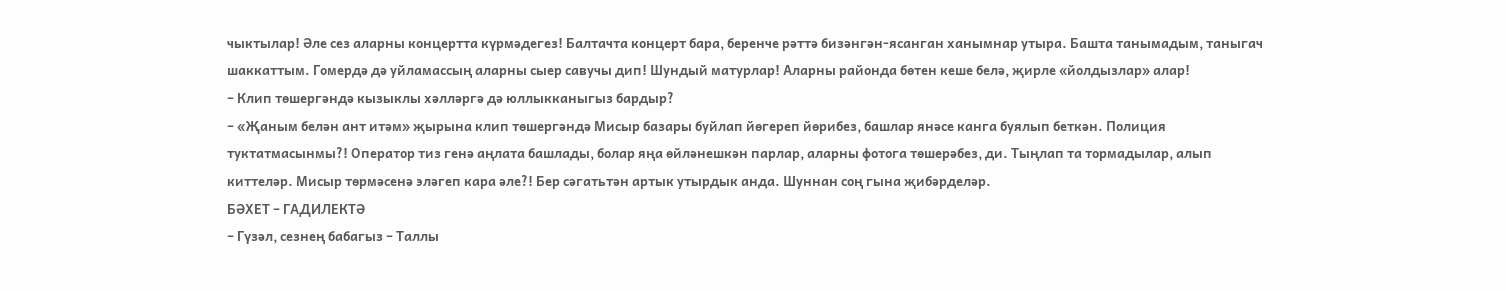чыктылар! Әле сез аларны концертта күрмәдегез! Балтачта концерт бара, беренче рәттә бизәнгән-ясанган ханымнар утыра. Башта танымадым, таныгач шаккаттым. Гомердә дә уйламассың аларны сыер савучы дип! Шундый матурлар! Аларны районда бөтен кеше белә, җирле «йолдызлар» алар!
– Клип төшергәндә кызыклы хәлләргә дә юллыкканыгыз бардыр?
– «Җаным белән ант итәм» җырына клип төшергәндә Мисыр базары буйлап йөгереп йөрибез, башлар янәсе канга буялып беткән. Полиция туктатмасынмы?! Оператор тиз генә аңлата башлады, болар яңа өйләнешкән парлар, аларны фотога төшерәбез, ди. Тыңлап та тормадылар, алып киттеләр. Мисыр төрмәсенә эләгеп кара әле?! Бер сәгатьтән артык утырдык анда. Шуннан соң гына җибәрделәр.
БӘХЕТ – ГАДИЛЕКТӘ
– Гүзәл, сезнең бабагыз – Таллы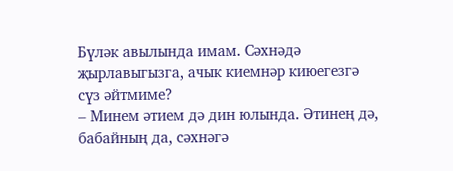Бүләк авылында имам. Сәхнәдә җырлавыгызга, ачык киемнәр киюегезгә сүз әйтмиме?
– Минем әтием дә дин юлында. Әтинең дә, бабайның да, сәхнәгә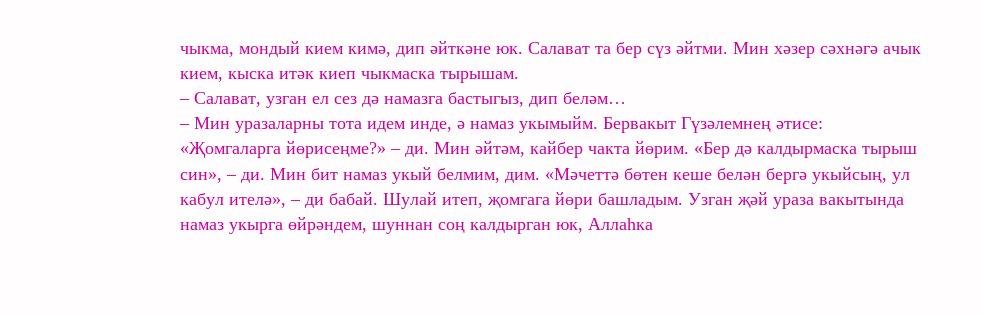чыкма, мондый кием кимә, дип әйткәне юк. Салават та бер сүз әйтми. Мин хәзер сәхнәгә ачык кием, кыска итәк киеп чыкмаска тырышам.
– Салават, узган ел сез дә намазга бастыгыз, дип беләм…
– Мин уразаларны тота идем инде, ә намаз укымыйм. Бервакыт Гүзәлемнең әтисе: «Җомгаларга йөрисеңме?» – ди. Мин әйтәм, кайбер чакта йөрим. «Бер дә калдырмаска тырыш син», – ди. Мин бит намаз укый белмим, дим. «Мәчеттә бөтен кеше белән бергә укыйсың, ул кабул ителә», – ди бабай. Шулай итеп, җомгага йөри башладым. Узган җәй ураза вакытында намаз укырга өйрәндем, шуннан соң калдырган юк, Аллаһка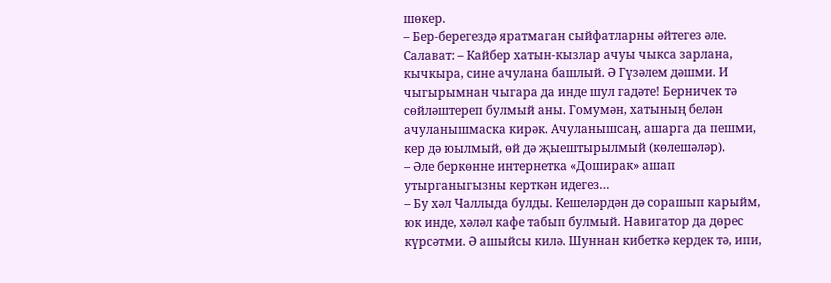шөкер.
– Бер-берегездә яратмаган сыйфатларны әйтегез әле.
Салават: – Кайбер хатын-кызлар ачуы чыкса зарлана, кычкыра, сине ачулана башлый. Ә Гүзәлем дәшми. И чыгырымнан чыгара да инде шул гадәте! Берничек тә сөйләштереп булмый аны. Гомумән, хатының белән ачуланышмаска кирәк. Ачуланышсаң, ашарга да пешми, кер дә юылмый, өй дә җыештырылмый (көлешәләр).
– Әле беркөнне интернетка «Доширак» ашап утырганыгызны керткән идегез…
– Бу хәл Чаллыда булды. Кешеләрдән дә сорашып карыйм, юк инде, хәләл кафе табып булмый. Навигатор да дөрес күрсәтми. Ә ашыйсы килә. Шуннан кибеткә кердек тә, ипи,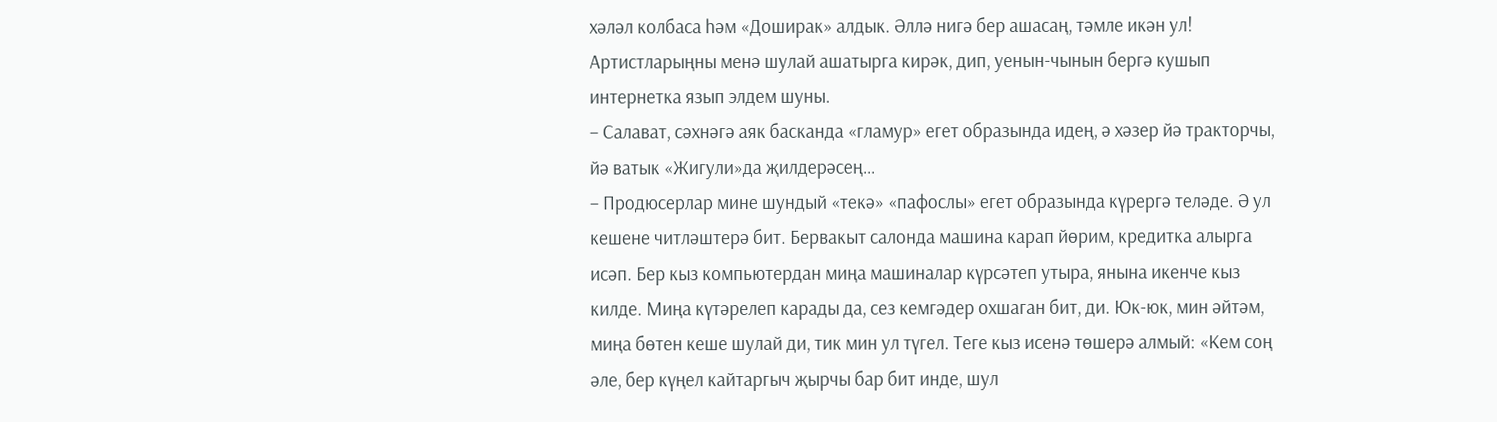хәләл колбаса һәм «Доширак» алдык. Әллә нигә бер ашасаң, тәмле икән ул! Артистларыңны менә шулай ашатырга кирәк, дип, уенын-чынын бергә кушып интернетка язып элдем шуны.
– Салават, сәхнәгә аяк басканда «гламур» егет образында идең, ә хәзер йә тракторчы, йә ватык «Жигули»да җилдерәсең…
– Продюсерлар мине шундый «текә» «пафослы» егет образында күрергә теләде. Ә ул кешене читләштерә бит. Бервакыт салонда машина карап йөрим, кредитка алырга исәп. Бер кыз компьютердан миңа машиналар күрсәтеп утыра, янына икенче кыз килде. Миңа күтәрелеп карады да, сез кемгәдер охшаган бит, ди. Юк-юк, мин әйтәм, миңа бөтен кеше шулай ди, тик мин ул түгел. Теге кыз исенә төшерә алмый: «Кем соң әле, бер күңел кайтаргыч җырчы бар бит инде, шул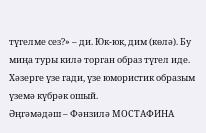түгелме сез?» – ди. Юк-юк, дим (көлә). Бу миңа туры килә торган образ түгел иде. Хәзерге үзе гади, үзе юмористик образым үземә күбрәк ошый.
Әңгәмәдәш – Фәнзилә МОСТАФИНА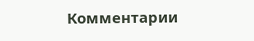Комментарии